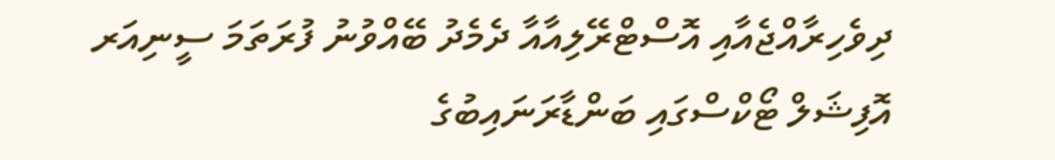ދިވެހިރާއްޖެއާއި އޮސްޓްރޭލިއާއާ ދެމެދު ބޭއްވުނު ފުރަތަމަ ސީނިއަރ އޮފިޝަލް ޓޯކްސްގައި ބަންޑާރަނައިބުގެ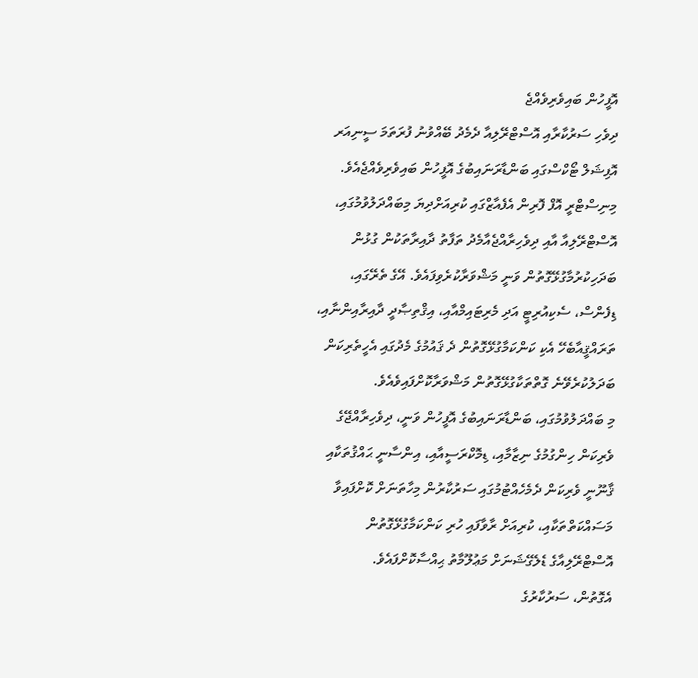އޮފީހުން ބައިވެރިވެއްޖެ
ދިވެހި ސަރުކާރާއި އޮސްޓްރޭލިއާ ދެމެދު ބޭއްވުނު ފުރަތަމަ ސީނިއަރ އޮފިޝަލް ޓޯކްސްގައި ބަންޑާރަނައިބުގެ އޮފީހުން ބައިވެރިވެއްޖެއެވެ.
މިނިސްޓްރީ އޮފް ފޮރިން އެފެއާޒްގައި ކުރިއަށްދިޔަ މިބައްދަލުވުމުގައި، އޮސްޓްރޭލިއާ އާއި ދިވެހިރާއްޖެއާމެދު ތަފާތު ދާއިރާތަކުން ގުޅުން ބަދަހިކުރުމާގުޅޭގޮތުން ވަނީ މަޝްވަރާކުރެވިފައެވެ. އޭގެ ތެރޭގައި، ޑިފެންސް، ސެކިއުރިޓީ އަދި މެރިޓައިމްއާއި، އިޤްތިޞާދީ ދާއިރާއިންނާއި، ތަރައްޤީއާބެހޭ އެކި ކަންކަމާގުޅޭގޮތުން ދެ ޤައުމުގެ މެދުގައި އެހީތެރިކަން ބަދަލުކުރެވޭނެ ގޮތްތަކާގުޅޭގޮތުން މަޝްވަރާކޮށްފައިވެއެވެ.
މި ބައްދަލުވުމުގައި، ބަންޑާރަނައިބުގެ އޮފީހުން ވަނީ، ދިވެހިރާއްޖޭގެ ވެރިކަން ހިންގުމުގެ ނިޒާމާއި، ޑިމޮކްރަސީއާއި، އިންސާނީ ޙައްޤުތަކާއި ޤާނޫނީ ވެރިކަން ދެމެހެއްޓުމުގައި ސަރުކާރުން މިހާތަނަށް ކޮށްފައިވާ މަސައްކަތްތަކާއި، ކުރިއަށް ރާވާފައި ހުރި ކަންކަމާގުޅޭގޮތުން އޮސްޓްރޭލިއާގެ ޑެލެގޭޝަނަށް މަޢުލޫމާތު ޙިއްސާކޮށްފައެވެ.
އެގޮތުން، ސަރުކާރުގެ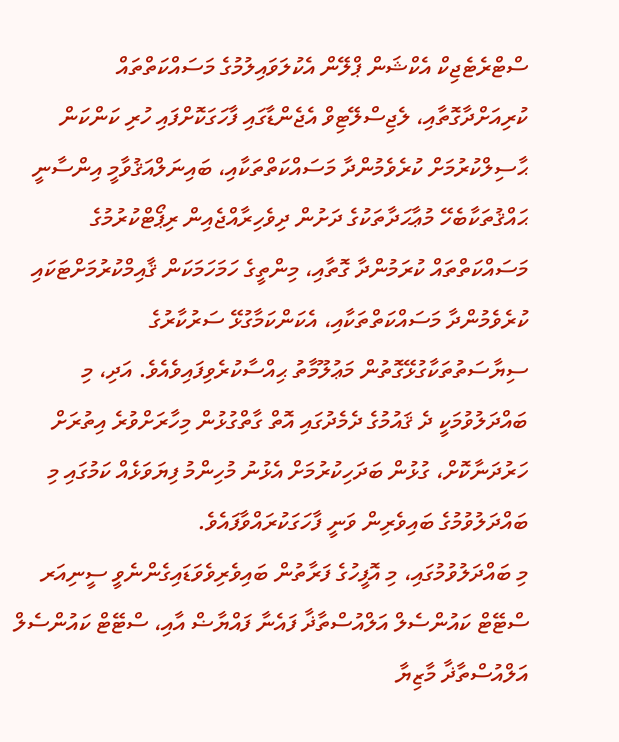ސްޓްރެޓެޖިކް އެކްޝަން ޕްލޭން އެކުލަވައިލުމުގެ މަސައްކަތްތައް ކުރިއަށްދާގޮތާއި، ލެޖިސްލޭޓިވް އެޖެންޑާގައި ފާހަގަކޮށްފައި ހުރި ކަންކަން ޙާސިލްކުރުމަށް ކުރެވެމުންދާ މަސައްކަތްތަކާއި، ބައިނަލްއަޤުވާމީ އިންސާނީ ޙައްޤުތަކާބެހޭ މުޢާޙަދާތަކުގެ ދަށުން ދިވެހިރާއްޖެއިން ރިޕޯޓްކުރުމުގެ މަސައްކަތްތައް ކުރަމުންދާ ގޮތާއި، މިންތީގެ ހަމަހަމަކަން ޤާއިމްކުރުމަށްޓަކައި ކުރެވެމުންދާ މަސައްކަތްތަކާއި، އެކަންކަމާގުޅޭ ސަރުކާރުގެ ސިޔާސަތުތަކާގުޅޭގޮތުން މަޢުލޫމާތު ޙިއްސާކުރެވިފައިވެއެވެ. އަދި، މި ބައްދަލުވުމަކީ ދެ ޤައުމުގެ ދެމެދުގައި އޮތް ގާތްގުޅުން މިހާރަށްވުރެ އިތުރަށް ހަރުދަނާކޮށް، ގުޅުން ބަދަހިކުރުމަށް އެޅުނު މުހިންމު ފިޔަވަޅެއް ކަމުގައި މި ބައްދަލުވުމުގެ ބައިވެރިން ވަނީ ފާހަގަކުރައްވާފައެވެ.
މި ބައްދަލުވުމުގައި، މި އޮފީހުގެ ފަރާތުން ބައިވެރިވެވަޑައިގެންނެވީ ސީނިއަރ ސްޓޭޓް ކައުންސެލް އަލްއުސްތާޛާ ފައެނާ ފައްޔާޟް އާއި، ސްޓޭޓް ކައުންސެލް އަލްއުސްތާޛާ މާޒިޔާ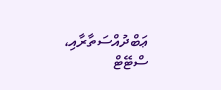ޢަބްދުއްސަތާރާއި، ސްޓޭޓް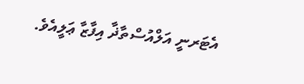އެޓަރނީ އަލްއުސްތާޛާ އިފާޒާ ޢަލީއެވެ.